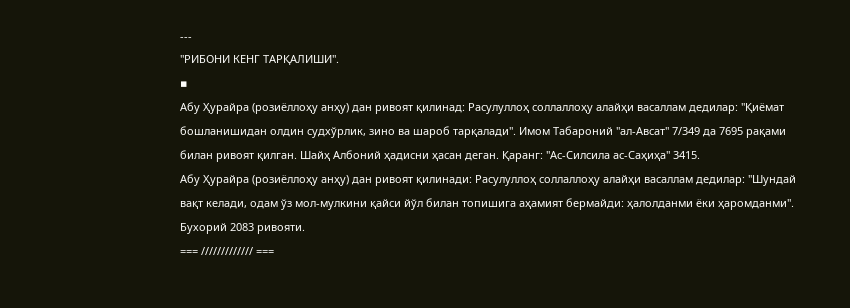---
"РИБОНИ КЕНГ ТАРҚАЛИШИ".
▪
Абу Ҳурайра (розиёллоҳу анҳу) дан ривоят қилинад: Расулуллоҳ соллаллоҳу алайҳи васаллам дедилар: "Қиёмат бошланишидан олдин судхўрлик, зино ва шароб тарқалади". Имом Табароний "ал-Авсат" 7/349 да 7695 рақами билан ривоят қилган. Шайҳ Албоний ҳадисни ҳасан деган. Қаранг: "Ас-Силсила ас-Саҳиҳа" 3415.
Абу Ҳурайра (розиёллоҳу анҳу) дан ривоят қилинади: Расулуллоҳ соллаллоҳу алайҳи васаллам дедилар: "Шундай вақт келади, одам ўз мол-мулкини қайси йўл билан топишига аҳамият бермайди: ҳалолданми ёки ҳаромданми". Бухорий 2083 ривояти.
=== ///////////// ===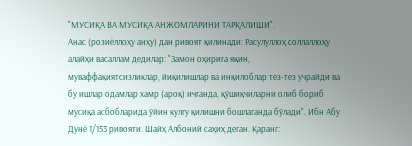"МУСИҚА ВА МУСИҚА АНЖОМЛАРИНИ ТАРҚАЛИШИ".
Анас (розиёллоҳу анҳу) дан ривоят қилинади: Расулуллоҳ соллаллоҳу алайҳи васаллам дедилар: "Замон оҳирига яқин, муваффақиятсизликлар, йиқилишлар ва инқилоблар тез-тез учрайди ва бу ишлар одамлар хамр (ароқ) ичганда, қўшиқчиларни олиб бориб мусиқа асбобларида ўйин кулгу қилишни бошлаганда бўлади". Ибн Абу Дунё 1/153 ривояти. Шайҳ Албоний саҳиҳ деган. Қаранг: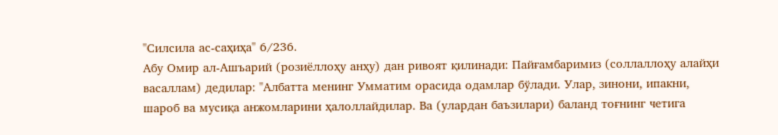"Силсила ас-саҳиҳа" 6/236.
Абу Омир ал-Ашъарий (розиёллоҳу анҳу) дан ривоят қилинади: Пайғамбаримиз (соллаллоҳу алайҳи васаллам) дедилар: "Албатта менинг Умматим орасида одамлар бўлади. Улар, зинони, ипакни, шароб ва мусиқа анжомларини ҳалоллайдилар. Ва (улардан баъзилари) баланд тоғнинг четига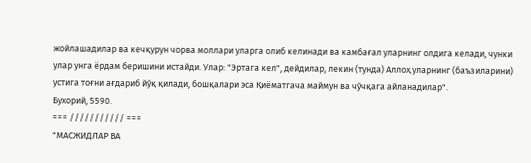жойлашадилар ва кечқурун чорва моллари уларга олиб келинади ва камбағал уларнинг олдига келади, чунки улар унга ёрдам беришини истайди. Улар: "Эртага кел", дейдилар, лекин (тунда) Аллоҳ уларнинг (баъзиларини) устига тоғни ағдариб йўқ қилади, бошқалари эса Қиёматгача маймун ва чўчқага айланадилар".
Бухорий, 5590.
=== /////////// ===
"МАСЖИДЛАР ВА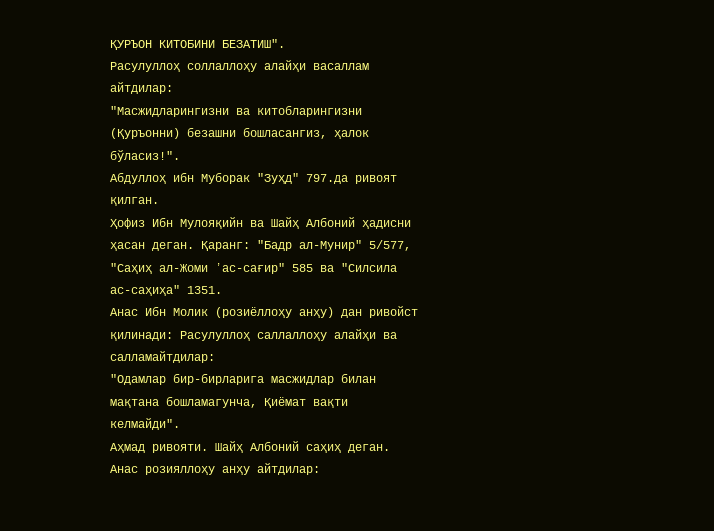ҚУРЪОН КИТОБИНИ БЕЗАТИШ".
Расулуллоҳ соллаллоҳу алайҳи васаллам айтдилар:
"Масжидларингизни ва китобларингизни (Қуръонни) безашни бошласангиз, ҳалок бўласиз!".
Абдуллоҳ ибн Муборак "Зуҳд" 797.да ривоят қилган.
Ҳофиз Ибн Мулояқийн ва Шайҳ Албоний ҳадисни ҳасан деган. Қаранг: "Бадр ал-Мунир" 5/577, "Саҳиҳ ал-Жоми ʼас-сағир" 585 ва "Силсила ас-саҳиҳа" 1351.
Анас Ибн Молик (розиёллоҳу анҳу) дан ривойст қилинади: Расулуллоҳ саллаллоҳу алайҳи ва салламайтдилар:
"Одамлар бир-бирларига масжидлар билан мақтана бошламагунча, Қиёмат вақти келмайди".
Аҳмад ривояти. Шайҳ Албоний саҳиҳ деган.
Анас розияллоҳу анҳу айтдилар: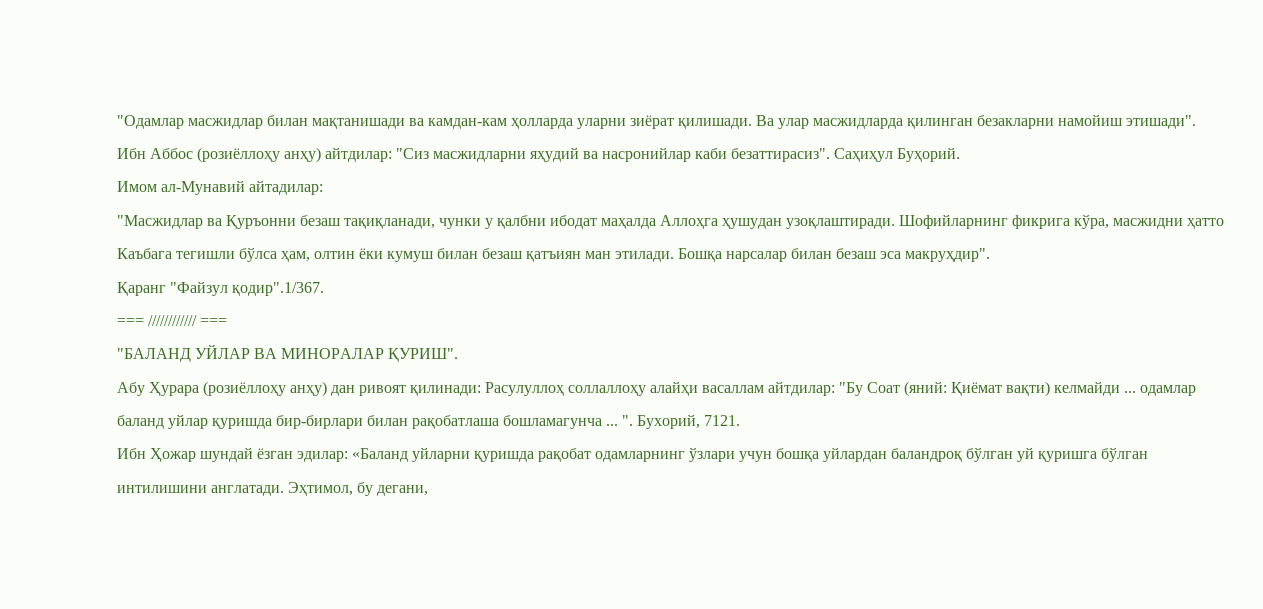"Одамлар масжидлар билан мақтанишади ва камдан-кам ҳолларда уларни зиёрат қилишади. Ва улар масжидларда қилинган безакларни намойиш этишади".
Ибн Аббос (розиёллоҳу анҳу) айтдилар: "Сиз масжидларни яҳудий ва насронийлар каби безаттирасиз". Саҳиҳул Буҳорий.
Имом ал-Мунавий айтадилар:
"Масжидлар ва Қуръонни безаш тақиқланади, чунки у қалбни ибодат маҳалда Аллоҳга ҳушудан узоқлаштиради. Шофийларнинг фикрига кўра, масжидни ҳатто Каъбага тегишли бўлса ҳам, олтин ёки кумуш билан безаш қатъиян ман этилади. Бошқа нарсалар билан безаш эса макруҳдир".
Қаранг "Файзул қодир".1/367.
=== //////////// ===
"БАЛАНД УЙЛАР ВА МИНОРАЛАР ҚУРИШ".
Абу Ҳурара (розиёллоҳу анҳу) дан ривоят қилинади: Расулуллоҳ соллаллоҳу алайҳи васаллам айтдилар: "Бу Соат (яний: Қиёмат вақти) келмайди ... одамлар баланд уйлар қуришда бир-бирлари билан рақобатлаша бошламагунча ... ". Бухорий, 7121.
Ибн Ҳожар шундай ёзган эдилар: «Баланд уйларни қуришда рақобат одамларнинг ўзлари учун бошқа уйлардан баландроқ бўлган уй қуришга бўлган интилишини англатади. Эҳтимол, бу дегани,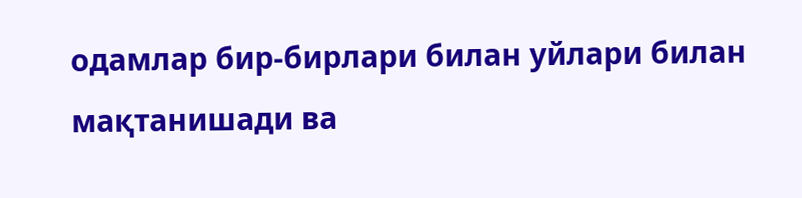одамлар бир-бирлари билан уйлари билан мақтанишади ва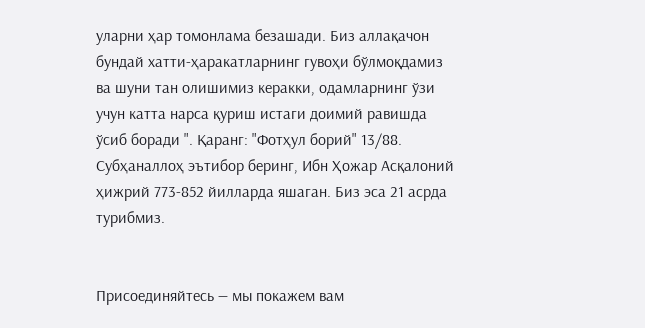уларни ҳар томонлама безашади. Биз аллақачон бундай хатти-ҳаракатларнинг гувоҳи бўлмоқдамиз ва шуни тан олишимиз керакки, одамларнинг ўзи учун катта нарса қуриш истаги доимий равишда ўсиб боради ". Қаранг: "Фотҳул борий" 13/88.
Субҳаналлоҳ эътибор беринг, Ибн Ҳожар Асқалоний ҳижрий 773-852 йилларда яшаган. Биз эса 21 асрда турибмиз.


Присоединяйтесь — мы покажем вам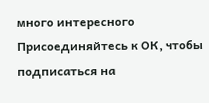много интересного
Присоединяйтесь к ОК, чтобы подписаться на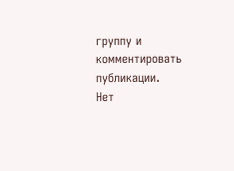группу и комментировать публикации.
Нет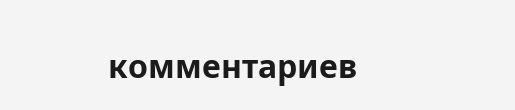комментариев